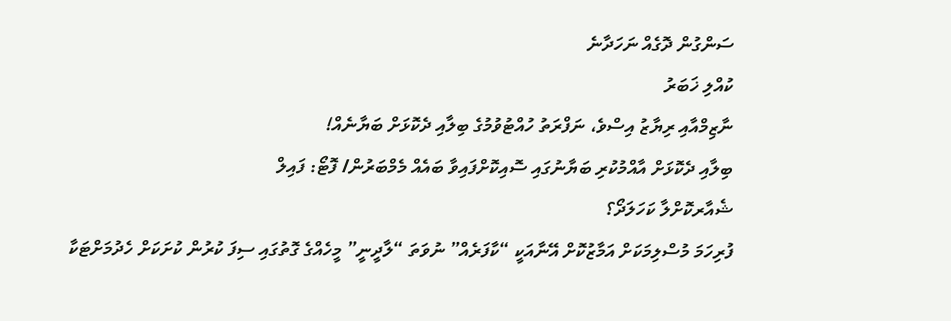ސަންގުން ދޮގެއް ނަހަދާނެ
ކުއްލި ޚަބަރު
ނާޒިމްއާއި ރިޔާޒު އިސްވެ، ނަފްރަތު ހުއްޓުވުމުގެ ބިލާއި ދެކޮޅަށް ބަޔާނެއް!
ބިލާއި ދެކޮޅަށް އާއްމުކުރި ބަޔާނުގައި ސޮއިކޮށްފައިވާ ބައެއް މެމްބަރުން/ ފޮޓޯ: ފައިލް
ޝެއާރކޮށްލާ ކަހަލަދޯ؟
ފުރިހަމަ މުސްލިމަކަށް އަމާޒުކޮށް އޭނާއަކީ “ކާފަރެއް” ނުވަތަ “ލާދީނީ” މީހެއްގެ ގޮތުގައި ސިފަ ކުރުން ކުށަކަށް ހެދުމަށްޓަކާ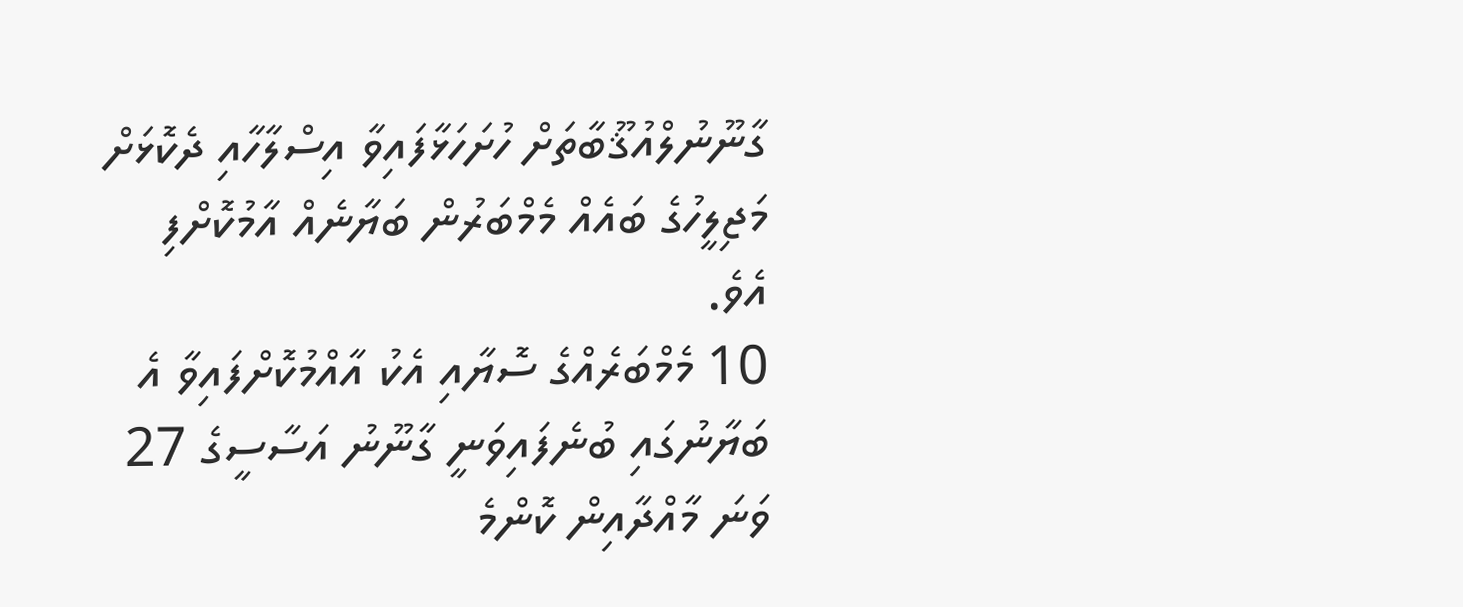ގާނޫނުލްއުޤޫބާތަށް ހުށަހަޅާފައިވާ އިސްލާހާއި ދެކޮޅަށް މަޖިލީހުގެ ބައެއް މެމްބަރުން ބަޔާނެއް އާމުކޮށްފި އެވެ.
10 މެމްބަރެއްގެ ސޮޔާއި އެކު އާއްމުކޮށްފައިވާ އެ ބަޔާނުގައި ބުނެފައިވަނީ ގާނޫނު އަސާސީގެ 27 ވަނަ މާއްދާއިން ކޮންމެ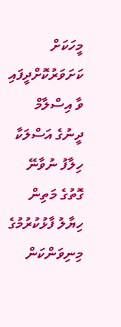މީހަކަށް ކަށަވަރުކޮށްދީފައި ވާ އިސްލާމް ދީނުގެ އަސްލަކާ ހިލާފު ނުވާނޭ ގޮތުގެ މަތިން ހިޔާލު ފާޅުކުރުމުގެ މިނިވަންކަން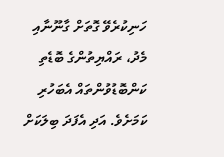ހަނިކުރެވޭ ގޮތަށް ގާނޫނާއި މެދު، ރައްޔިތުންގެ ބޮޑެތި ކަންބޮޑުވުންތައް އެބަހުރި ކަމަށެވެ. އަދި އެފަދަ ބިލަކަށް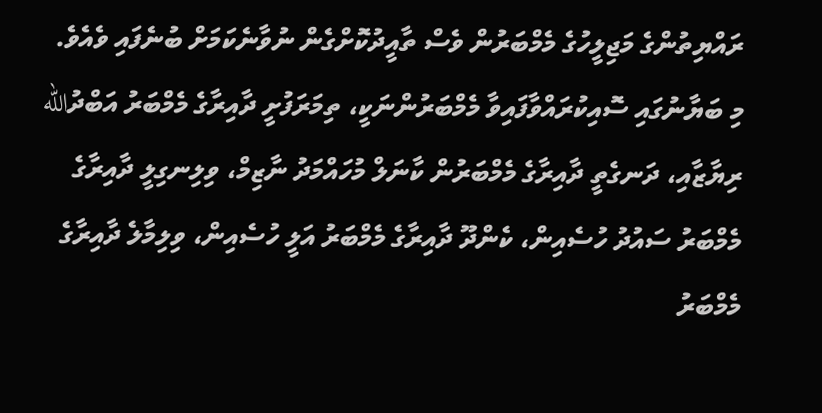ރައްޔިތުންގެ މަޖިލީހުގެ މެމްބަރުން ވެސް ތާއީދުކޮށްގެން ނުވާނެކަމަށް ބުނެފައި ވެއެވެ.
މި ބަޔާނުގައި ސޮއިކުރައްވާފައިވާ މެމްބަރުންނަކީ، ތިމަރަފުށީ ދާއިރާގެ މެމްބަރު އަބްދުالله ރިޔާޒާއި، ދަނގެތީ ދާއިރާގެ މެމްބަރުން ކާނަލް މުހައްމަދު ނާޒިމް، ވިލިނގިލީ ދާއިރާގެ މެމްބަރު ސައުދު ހުސެއިން، ކެންދޫ ދާއިރާގެ މެމްބަރު އަލީ ހުސެއިން، ވިލިމާލެ ދާއިރާގެ މެމްބަރު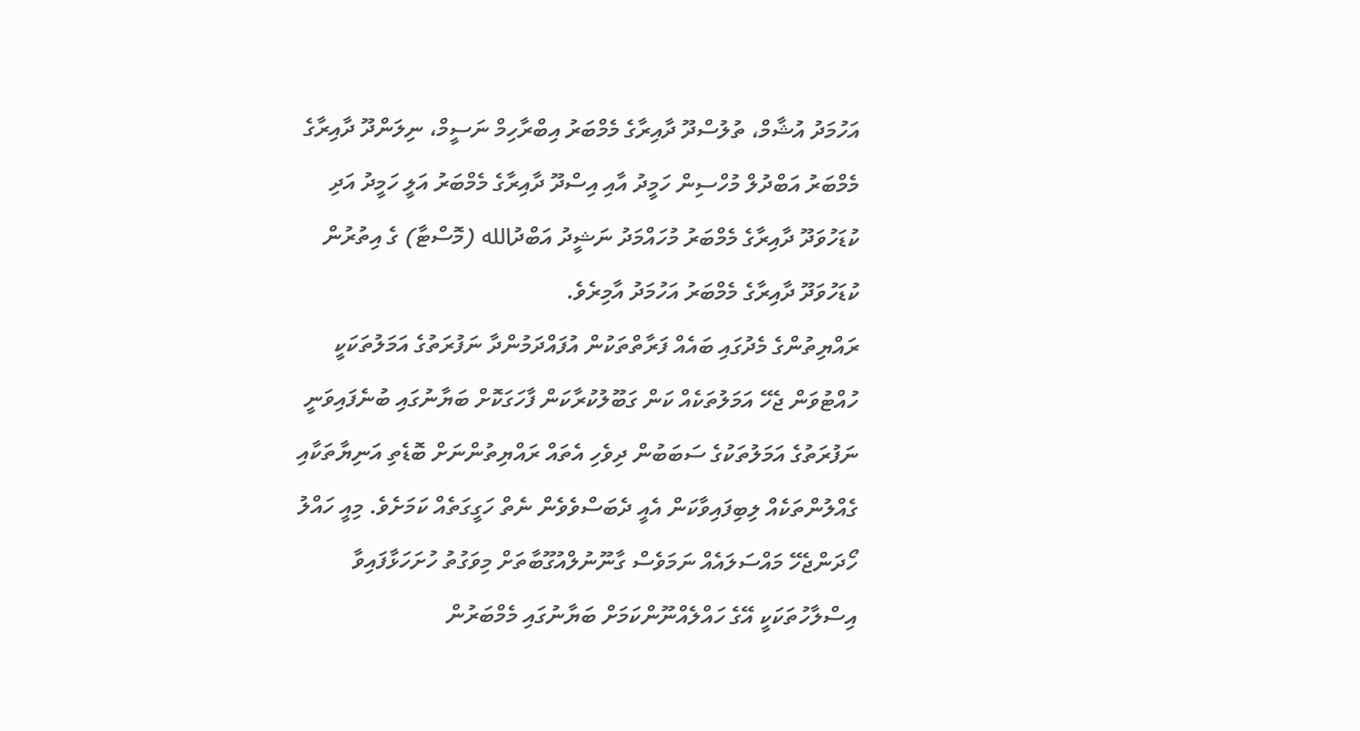އަހުމަދު އުޝާމް، ތުލުސްދޫ ދާއިރާގެ މެމްބަރު އިބްރާހިމް ނަސީމް، ނިލަންދޫ ދާއިރާގެ މެމްބަރު އަބްދުލް މުހްސިން ހަމީދު އާއި އިސްދޫ ދާއިރާގެ މެމްބަރު އަލީ ހަމީދު އަދި ކުޑަހުވަދޫ ދާއިރާގެ މެމްބަރު މުހައްމަދު ނަޝީދު އަބްދުالله (މޮސްޓާ) ގެ އިތުރުން ކުޑަހުވަދޫ ދާއިރާގެ މެމްބަރު އަހުމަދު އާމިރެވެ.
ރައްޔިތުންގެ މެދުގައި ބައެއް ފަރާތްތަކުން އުފައްދަމުންދާ ނަފުރަތުގެ އަމަލުތަކަކީ ހުއްޓުވަން ޖެހޭ އަމަލުތަކެއް ކަން ގަބޫލުކުރާކަން ފާހަގަކޮށް ބަޔާނުގައި ބުނެފައިވަނީ ނަފުރަތުގެ އަމަލުތަކުގެ ސަބަބުން ދިވެހި އެތައް ރައްޔިތުންނަށް ބޮޑެތި އަނިޔާތަކާއި ގެއްލުންތަކެއް ލިބިފައިވާކަން އެއީ ދެބަސްވެވެން ނެތް ހަގީގަތެއް ކަމަށެވެ. މިއީ ހައްލު ހޯދަންޖެހޭ މައްސަލައެއް ނަމަވެސް ގާނޫނުލްއުގޫބާތަށް މިވަގުތު ހުށަހަޅާފައިވާ އިސްލާހުތަކަކީ އޭގެ ހައްލެއްނޫންކަމަށް ބަޔާނުގައި މެމްބަރުން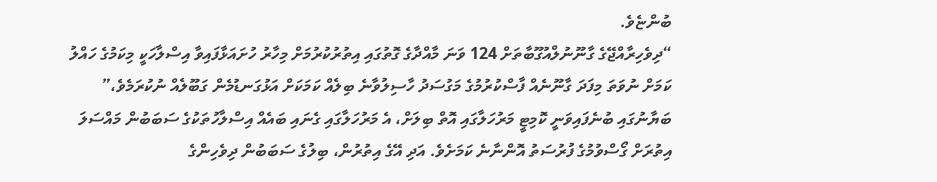ބުންޏެވެ.
“ދިވެހިރާއްޖޭގެ ގާނޫނުލްއުގޫބާތަށް 124 ވަނަ މާއްދާގެ ގޮތުގައި އިތުރުކުރުމަށް މިހާރު ހުށައަޅާފައިވާ އިސްލާހަކީ މިކަމުގެ ހައްލު ކަމަށް ނުވަތަ މިފަދަ ގާނޫނެއް ފާސްކުރުމުގެ މަގުސަދު ހާސިލުވާނެ ބިލެއް ކަމަކަށް އަޅުގަނޑުމެން ގަބޫލެއް ނުކުރަމެވެ،”
ބަޔާނުގައި ބުނެފައިވަނީ ކޮމިޓީ މަރުހަލާގައި އޮތް ބިލަށް، އެ މަރުހަލާގައި ގެނައި ބައެއް އިސްލާހުތަކުގެ ސަބަބުން މައްސަލަ އިތުރަށް ގޯސްވުމުގެ ފުރުސަތު އޮންނާނެ ކަމަށެވެ. އަދި އޭގެ އިތުރުން، ބިލުގެ ސަބަބުން ދިވެހިންގެ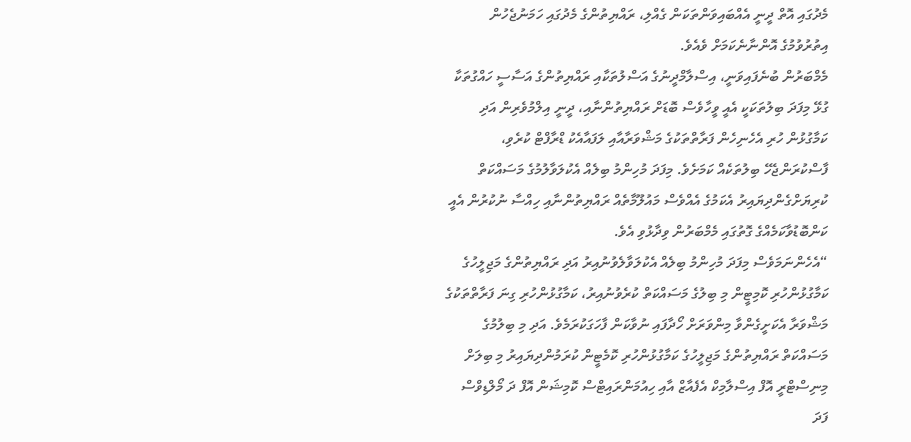މެދުގައި އޮތް ދީނީ އެއްބައިވަންތަކަން ގެއްލި، ރައްޔިތުންގެ މެދުގައި ހަމަނުޖެހުން އިތުރުވުމުގެ އޮންނާނެކަމަށް ވެއެވެ.
މެމްބަރުން ބުނެފައިވަނީ، އިސްލާމްދީނުގެ އަސްލުތަކާއި ރައްޔިތުންގެ އަސާސީ ހައްގުތަކާ ގުޅޭ މިފަދަ ބިލުތަކަކީ އެއީ ވީހާވެސް ބޮޑަށް ރައްޔިތުންނާއި، ދީނީ އިލްމުވެރިން އަދި ކަމާގުޅުން ހުރި އެހެނިހެން ފަރާތްތަކުގެ މަޝްވަރާއާއި ލަފައާއެކު ޑްރާފްޓް ކުރެވި، ފާސްކުރަންޖެހޭ ބިލުތަކެއް ކަމަށެވެ. މިފަދަ މުހިންމު ބިލެއް އެކުލަވާލުމުގެ މަސައްކަތް ކުރިޔަށްގެންދިޔައިރު އެކަމުގެ އެއްވެސް މައުލޫމާތެއް ރައްޔިތުންނާއި ހިއްސާ ނުކުރުން އެއީ ކަންބޮޑުވާކަމެއްގެ ގޮތުގައި މެމްބަރުން ވިދާޅުވި އެވެ.
“އެހެންނަމަވެސް މިފަދަ މުހިންމު ބިލެއް އެކުލަވާލެވުނުއިރު އަދި ރައްޔިތުންގެ މަޖިލީހުގެ ކަމާގުޅުންހުރި ކޮމިޓީން މި ބިލުގެ މަސައްކަތް ކުރެވުނުއިރު، ކަމާގުޅުންހުރި ގިނަ ފަރާތްތަކުގެ މަޝްވަރާ އެކަށީގެންވާ މިންވަރަށް ހޯދާފައި ނުވާކަން ފާހަގަކުރަމެވެ. އަދި މި ބިލުމުގެ މަސައްކަތް ރައްޔިތުންގެ މަޖިލީހުގެ ކަމާގުޅުންހުރި ކޮމެޓީން ކުރަމުންދިޔައިރު މި ބިލަށް މިނިސްޓްރީ އޮފް އިސްލާމިކް އެފެއާޒް އާއި ހިއުމަންރައިޓްސް ކޮމިޝަން އޮފް ދަ މޯލްޑިވްސް ފަދަ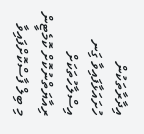އިދާރާތަކުން ހުށައަޅާފައިވާ ގިަނ އިސްލާހުތަކަށް ރިއާޔަތްނުކޮށް ކޮމެޓީން މި ބިލް ފާސްކޮށްފައިވާ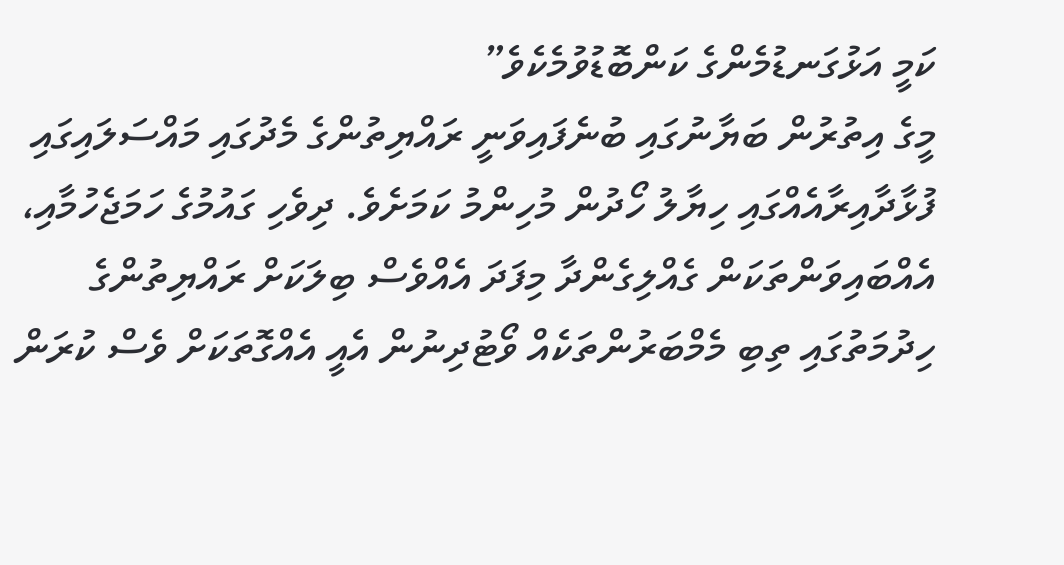ކަމީ އަޅުގަނޑުމެންގެ ކަންބޮޑުވުމެކެވެ”
މީގެ އިތުރުން ބަޔާނުގައި ބުނެފައިވަނީ ރައްޔިތުންގެ މެދުގައި މައްސަލައިގައި ފުޅާދާއިރާއެއްގައި ހިޔާލު ހޯދުން މުހިންމު ކަމަށެވެ. ދިވެހި ގައުމުގެ ހަމަޖެހުމާއި، އެއްބައިވަންތަކަން ގެއްލިގެންދާ މިފަދަ އެއްވެސް ބިލަކަށް ރައްޔިތުންގެ ހިދުމަތުގައި ތިބި މެމްބަރުންތަކެއް ވޯޓުދިނުން އެއީ އެއްގޮތަކަށް ވެސް ކުރަން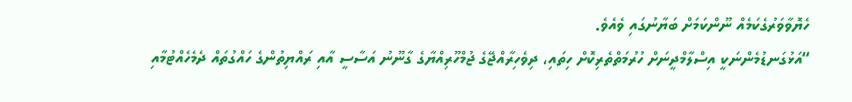ހެޔޮވާވަރުގެކަމެއް ނޫންކަމަށް ބަޔާނުގައި ވެއެވެ.
“އަޅުގަނޑުމެންނަކީ އިސްލާމްދީނަށް ހުރުމަތްތެރިކޮށް ހިތައި، ދިވެހިރާއްޖޭގެ ޖުމްހޫރިއްޔާގެ ގާނޫނު އަސާސީ އާއި ރައްޔިތުންގެ ހައްގުތައް ދެމެހެއްޓުމާއި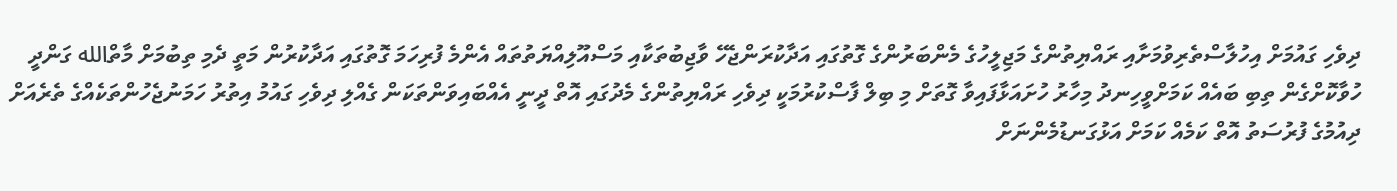ދިވެހި ގައުމަށް އިހުލާސްތެރިވުމަށާއި ރައްޔިތުންގެ މަޖިލީހުގެ މެންބަރުންގެ ގޮތުގައި އަދާކުރަންޖެހޭ ވާޖިބުތަކާއި މަސްއޫލިއްޔަތުތައް އެންމެ ފުރިހަމަ ގޮތުގައި އަދާކުރުން މަތީ ދެމި ތިބުމަށް މާތްالله ގަންދީ ހުވާކޮށްގެން ތިބި ބައެއް ކަމަށްވީހިނދު މިހާރު ހުށައަޅާފައިވާ ގޮތަށް މި ބިލް ފާސްކުރުމަކީ ދިވެހި ރައްޔިތުންގެ މެދުގައި އޮތް ދީނީ އެއްބައިވަންތަކަން ގެއްލި ދިވެހި ގައުމު އިތުރު ހަމަނުޖެހުންތަކެއްގެ ތެރެއަށް ދިއުމުގެ ފުރުސަތު އޮތް ކަމެއް ކަމަށް އަޅުގަނޑުމެންނަށް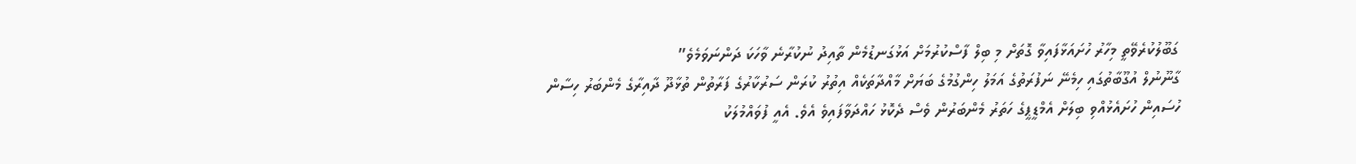ގަބޫލުކުރެވޭތީ މިހާރު ހުށައަޅާފައިވާ ގޮތަށް މި ބިލް ފާސްކުރުމަށް އަޅުގަނޑުމެން ތާއިދު ނުކުރާނެ ވާހަކަ ދަންނަވަމެވެ”
ގާނޫނުލް އުގޫބާތުގައި ހިމެނޭ ނަފުރަތުގެ އަމަލު ހިންގުމުގެ ބަޔަށް މާއްދާތަކެއް އިތުރު ކުރަން ސަރުކާރުގެ ފަރާތުން ތުޅާދޫ ދާއިރާގެ މެންބަރު ހިސާން ހުސައިން ހުށައެޅުއްވި ބިލަށް އެމްޑީޕީގެ ހަތަރު މެންބަރުން ވެސް ދެކޮޅު ހައްދަވާފައިވެ އެވެ. އެއީ ފުވައްމުލަކު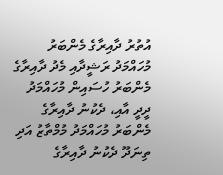އުތުރު ދާއިރާގެ މެންބަރު މުހައްމަދު ރަޝީދާއި މެދު ދާއިރާގެ މެންބަރު ހުސައިން މުހައްމަދު ދީދީ އާއި، ދެކުނު ދާއިރާގެ މެންބަރު މުހައްމަދު މުމްތާޒު އަދި ތިނަދޫ ދެކުނު ދާއިރާގެ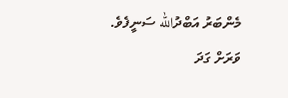މެންބަރު އަބްދުالله ސަނީފެވެ.
ވަރަށް ގަދަ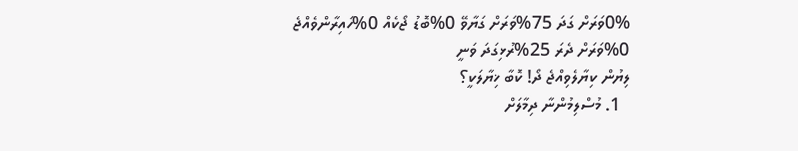0%ވަރަށް ގަދަ 75%ވަރަށް ގަޔާވޭ 0%ބޮޑު ޖޯކެއް 0%ހައިރާންވެއްޖެ 0%ވަރަށް ދެރަ 25%ރުޅިގަދަ ވަނީ
ލިޔުން ކިޔާލެވިއްޖެ ދޯ! ކޮބާ ޚިޔާލަކީ؟
  1. މުސްލިމުންނާ ދިމާލަށް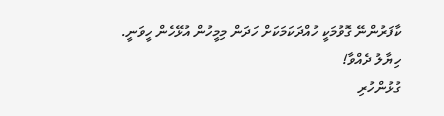ކާފަރުންނޭ ގޮވުމަކީ ހުއްދަކަމަކަށް ހަދަން މިމީހުން އުޅޭހެން ހީވަނީ.
ހިޔާލު ދެއްވާ!
ގުޅުންހުރި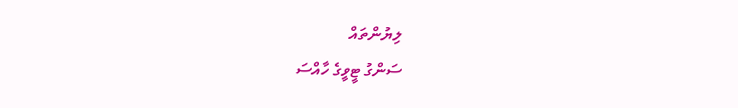ލިޔުންތައް
ސަންގު ޓީވީގެ ހާއްސަ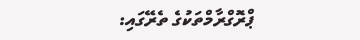ޕްރޮގްރާމްތަކުގެ ތެރޭގައި: